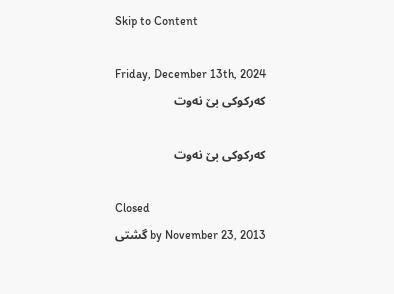Skip to Content

Friday, December 13th, 2024
كه‌ركوكی بێ نه‌وت

كه‌ركوكی بێ نه‌وت

Closed
by November 23, 2013 گشتی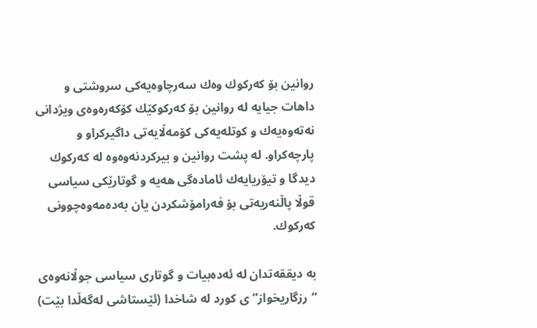روانین بۆ كه‌ركوك وه‌ك سه‌رچاوه‌یه‌كی سروشتی و داهات جیایه‌ له‌ روانین بۆ كه‌ركوكێك كۆكه‌ره‌وه‌ی ویژدانی نه‌ته‌وه‌یه‌ك و كوتله‌یه‌كی كۆمه‌ڵایه‌تی داگیركراو و پارچه‌كراو. له‌ پشت روانین و بیركردنه‌وه‌وه‌ له‌ كه‌ركوك دیدگا و تیۆریایه‌ك ئاماده‌گی هه‌یه‌ و گوتارێكی سیاسی قوڵا پاڵنه‌ریه‌تی بۆ فه‌رامۆشكردن یان به‌ده‌مه‌وه‌چوونی كه‌ركوك.

به‌ دیققه‌تدان له‌ ئه‌ده‌بیات و گوتاری سیاسی جوڵانه‌وه‌ی “رزگاریخواز”ی كورد له‌ شاخدا (ئێستاشی له‌گه‌ڵدا بێت)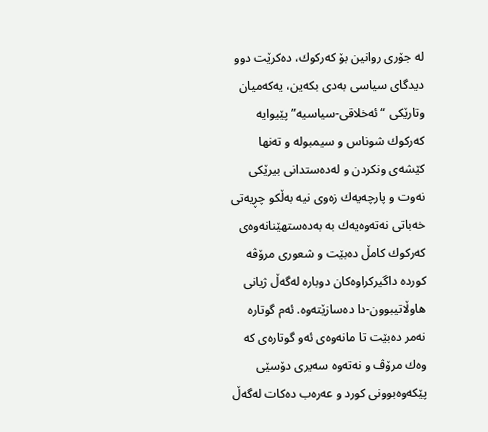له‌ جۆری روانین بۆ كه‌ركوك، ده‌كرێت دوو دیدگای سیاسی به‌دی بكه‌ین، یه‌كه‌میان وتارێكی “ئه‌خلاقی-سیاسیه‌” پێیوایه‌ كه‌ركوك شوناس و سیمبوله‌ و ته‌نها كێشه‌ی ونكردن و له‌ده‌ستدانی بیرێكی نه‌وت و پارچه‌یه‌ك زه‌وی نیه‌ به‌ڵكو چڕیه‌تی خه‌باتی نه‌ته‌وه‌یه‌ك به‌ به‌ده‌ستهێنانه‌وه‌ی كه‌ركوك كامڵ ده‌بێت و شعوری مرۆڤه‌ كورده‌ داگیركراوه‌كان دوباره‌ له‌گه‌ڵ ژیانی هاوڵاتیبوون-دا ده‌سازێته‌وه‌. ئه‌م گوتاره‌ نه‌مر ده‌بێت تا مانه‌وه‌ی ئه‌و گوتاره‌ی كه‌ وه‌ك مرۆڤ و نه‌ته‌وه‌ سه‌یری دۆسێی پێكه‌وه‌بوونی كورد و عه‌ره‌ب ده‌كات له‌گه‌ڵ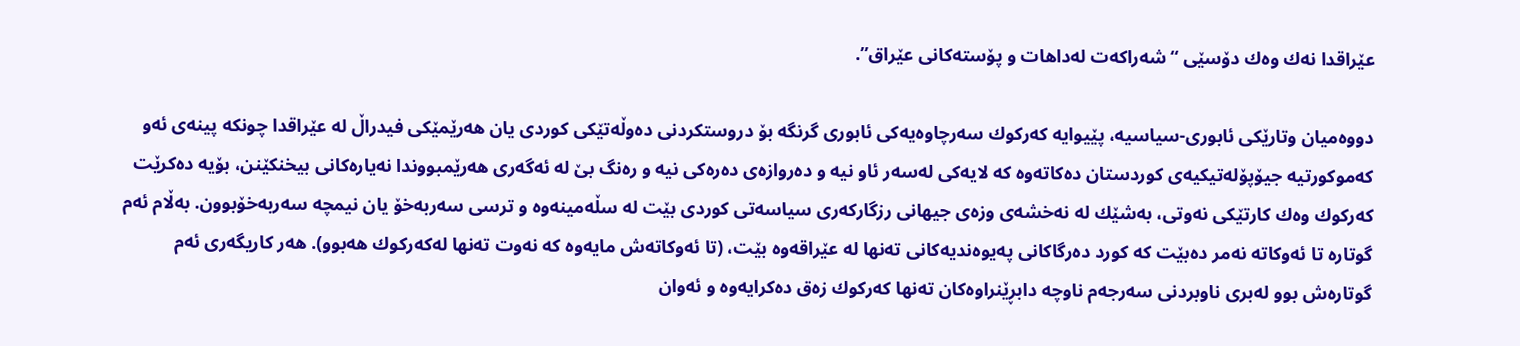عێراقدا نه‌ك وه‌ك دۆسێی “شه‌راكه‌ت له‌داهات و پۆسته‌كانی عێراق”.

دووه‌میان وتارێكی ئابوری-سیاسیه‌، پێیوایه‌ كه‌ركوك سه‌رچاوه‌یه‌كی ئابوری گرنگه‌ بۆ دروستكردنی ده‌وڵه‌تێكی كوردی یان هه‌رێمێكی فیدراڵ له‌ عێراقدا چونكه‌ پینه‌ی ئه‌و كه‌موكورتیه‌ جیۆپۆله‌تیكیه‌ی كوردستان ده‌كاته‌وه‌ كه‌ لایه‌كی له‌سه‌ر ئاو نیه‌ و ده‌روازه‌ی ده‌ره‌كی نیه‌ و ره‌نگ بێ له‌ ئه‌گه‌ری هه‌رێمبووندا نه‌یاره‌كانی بیخنكێنن، بۆیه‌ ده‌كرێت كه‌ركوك وه‌ك كارتێكی نه‌وتی، به‌شێك له‌ نه‌خشه‌ی وزه‌ی جیهانی رزگاركه‌ری سیاسه‌تی كوردی بێت له‌ سڵه‌مینه‌وه‌ و ترسی سه‌ربه‌خۆ یان نیمچه‌ سه‌ربه‌خۆبوون. به‌ڵام ئه‌م گوتاره‌ تا ئه‌وكاته‌ نه‌مر ده‌بێت كه‌ كورد ده‌رگاكانی په‌یوه‌ندیه‌كانی ته‌نها له‌ عێراقه‌وه‌ بێت، (تا ئه‌وكاته‌ش مایه‌وه‌ كه‌ نه‌وت ته‌نها له‌كه‌ركوك هه‌بوو). هه‌ر كاریگه‌ری ئه‌م گوتاره‌ش بوو له‌بری ناوبردنی سه‌رجه‌م ناوچه‌ دابڕێنراوه‌كان ته‌نها كه‌ركوك زه‌ق ده‌كرایه‌وه‌ و ئه‌وان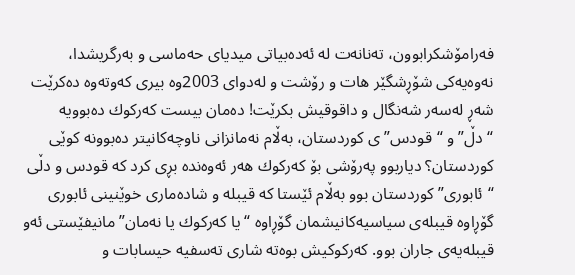فه‌رامۆشكرابوون، ته‌نانه‌ت له‌ ئه‌ده‌بیاتی میدیای حه‌ماسی و به‌رگریشدا، نه‌وه‌یه‌كی شۆڕشگێر هات و رۆشت و له‌دوای 2003وه‌ بیری كه‌وته‌وه‌ ده‌كرێت شه‌ڕ له‌سه‌ر شه‌نگال و داقوقیش بكرێت! ده‌مان بیست كه‌ركوك ده‌بوویه‌ “دڵ” و “قودس”ی كوردستان، به‌ڵام نه‌مانزانی ناوچه‌كانیتر ده‌بوونه‌ كوێی كوردستان؟ دیاربوو په‌رۆشی بۆ كه‌ركوك هه‌ر ئه‌وه‌نده‌ بڕی كرد كه‌ قودس و دڵی “ئابوری” كوردستان بوو به‌ڵام ئێستا كه‌ قیبله‌ و شاده‌ماری خوێنینی ئابوری گۆڕاوه‌ قیبله‌ی سیاسیه‌كانیشمان گۆڕاوه‌ “یا كه‌ركوك یا نه‌مان” مانیفێستی ئه‌و قیبله‌یه‌ی جاران بوو. كه‌ركوكیش بوه‌ته‌ شاری ته‌سفیه‌ حیسابات و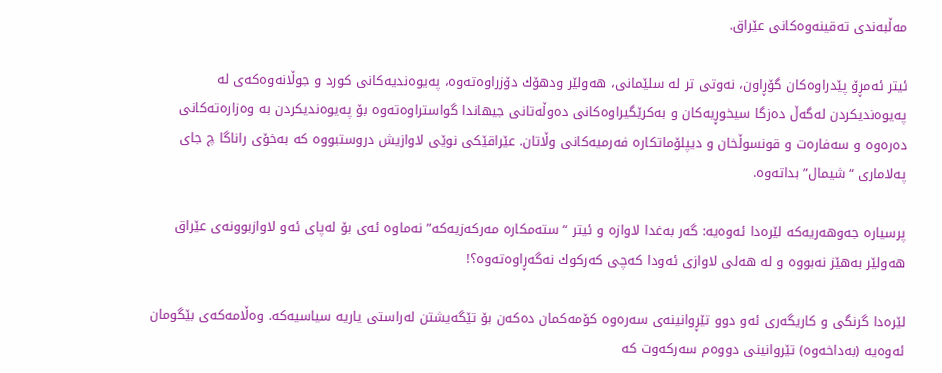مه‌ڵبه‌ندی ته‌قینه‌وه‌كانی عێراق.

ئیتر ئه‌مڕۆ پێدراوه‌كان گۆڕاون، نه‌وتی تر له‌ سلێمانی، هه‌ولێر ودهۆك دۆزراوه‌ته‌وه‌، په‌یوه‌ندیه‌كانی كورد و جوڵانه‌وه‌كه‌ی له‌ په‌یوه‌ندیكردن له‌گه‌ڵ ده‌زگا سیخوڕیه‌كان و به‌كرێگیراوه‌كانی ده‌وڵه‌تانی جیهاندا گواستراوه‌ته‌وه‌ بۆ په‌یوه‌ندیكردن به‌ وه‌زاره‌ته‌كانی ده‌ره‌وه‌ و سه‌فاره‌ت و قونسوڵخان و دیپلۆماتكاره‌ فه‌رمیه‌كانی وڵاتان. عێراقێكی نوێی لاوازیش دروستبووه‌ كه‌ به‌خۆی راناگا چ جای په‌لاماری “شیمال” بداته‌وه‌.

پرسیاره‌ جه‌وهه‌ریه‌كه‌ لێره‌دا ئه‌وه‌یه‌: گه‌ر به‌غدا لاوازه‌ و ئیتر “سته‌مكاره‌ مه‌ركه‌زیه‌كه‌” نه‌ماوه‌ ئه‌ی بۆ له‌پای ئه‌و لاوازبوونه‌ی عێراق هه‌ولێر به‌هێز نه‌بووه‌ و له‌ هه‌لی لاوازی ئه‌ودا كه‌چی كه‌ركوك نه‌گه‌ڕاوه‌ته‌وه‌؟!

لێره‌دا گرنگی و كاریگه‌ری ئه‌و دوو تێڕوانینه‌ی سه‌ره‌وه‌ كۆمه‌كمان ده‌كه‌ن بۆ تێگه‌یشتن له‌راستی یاریه‌ سیاسیه‌كه‌. وه‌ڵامه‌كه‌ی بێگومان ئه‌وه‌یه‌ (به‌داخه‌وه‌) تێروانینی دووه‌م سه‌ركه‌وت كه‌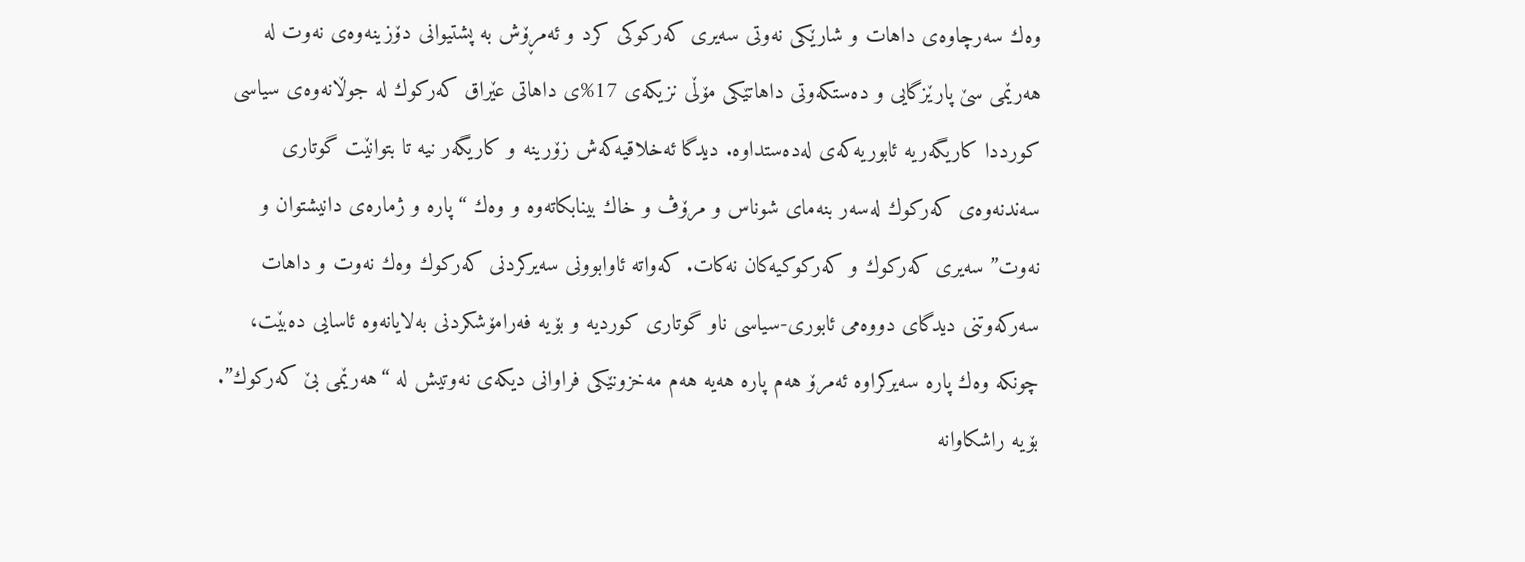وه‌ك سه‌رچاوه‌ی داهات و شارێكی نه‌وتی سه‌یری كه‌ركوكی كرد و ئه‌مڕۆش به‌ پشتیوانی دۆزینه‌وه‌ی نه‌وت له‌ هه‌رێمی سێ پارێزگایی و ده‌ستكه‌وتی داهاتێكی مۆڵی نزیكه‌ی 17%ی داهاتی عێراق كه‌ركوك له‌ جوڵانه‌وه‌ی سیاسی كورددا كاریگه‌ریه‌ ئابوریه‌كه‌ی له‌ده‌ستداوه‌. دیدگا ئه‌خلاقیه‌كه‌ش زۆرینه‌ و كاریگه‌ر نیه‌ تا بتوانێت گوتاری سه‌ندنه‌وه‌ی كه‌ركوك له‌سه‌ر بنه‌مای شوناس و مرۆڤ و خاك بینابكاته‌وه‌ و وه‌ك “پاره‌ و ژماره‌ی دانیشتوان و نه‌وت” سه‌یری كه‌ركوك و كه‌ركوكیه‌كان نه‌كات. كه‌واته‌ ئاوابوونی سه‌یركردنی كه‌ركوك وه‌ك نه‌وت و داهات سه‌ركه‌وتنی دیدگای دووه‌می ئابوری-سیاسی ناو گوتاری كوردیه‌ و بۆیه‌ فه‌رامۆشكردنی به‌لایانه‌وه‌ ئاسایی ده‌بێت، چونكه‌ وه‌ك پاره‌ سه‌یركراوه‌ ئه‌مرۆ هه‌م پاره‌ هه‌یه‌ هه‌م مه‌خزونێكی فراوانی دیكه‌ی نه‌وتیش له‌ “هه‌رێمی بێ كه‌ركوك”. بۆیه‌ راشكاوانه‌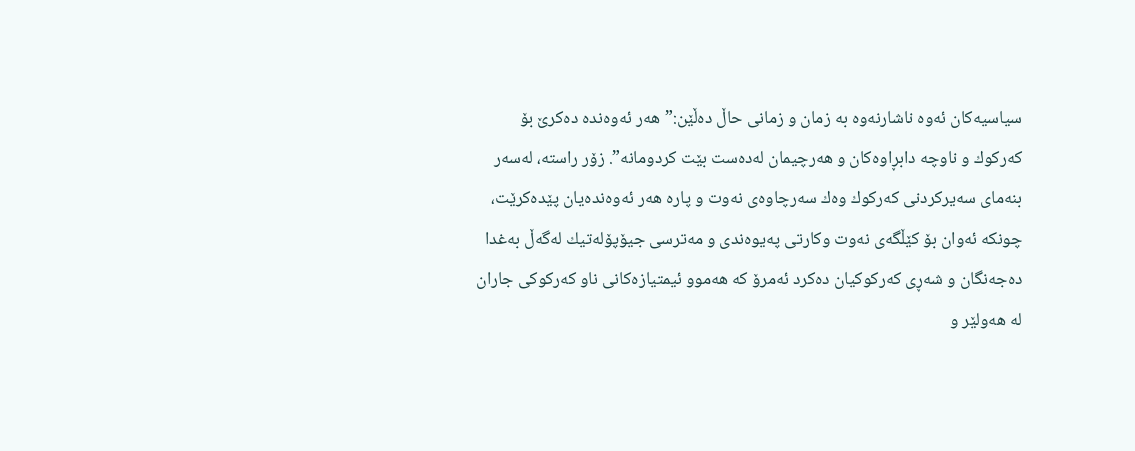سیاسیه‌كان ئه‌وه‌ ناشارنه‌وه‌ به‌ زمان و زمانی حاڵ ده‌ڵێن:”هه‌ر ئه‌وه‌نده‌ ده‌كرێ بۆ كه‌ركوك و ناوچه‌ دابڕاوه‌كان و هه‌رچیمان له‌ده‌ست بێت كردومانه‌”. زۆر راسته‌، له‌سه‌ر بنه‌مای سه‌یركردنی كه‌ركوك وه‌ك سه‌رچاوه‌ی نه‌وت و پاره‌ هه‌ر ئه‌وه‌نده‌یان پێده‌كرێت، چونكه‌ ئه‌وان بۆ كێڵگه‌ی نه‌وت وكارتی په‌یوه‌ندی و مه‌ترسی جیۆپۆله‌تیك له‌گه‌ڵ به‌غدا ده‌جه‌نگان و شه‌ڕی كه‌ركوكیان ده‌كرد ئه‌مرۆ كه‌ هه‌موو ئیمتیازه‌كانی ناو كه‌ركوكی جاران له‌ هه‌ولێر و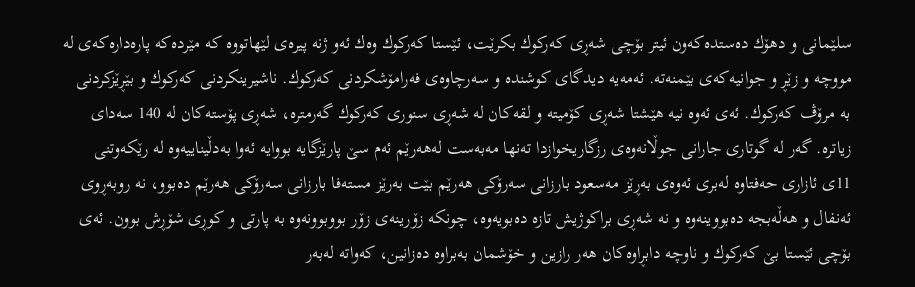سلێمانی و دهۆك ده‌ستده‌كه‌ون ئیتر بۆچی شه‌ڕی كه‌ركوك بكرێت، ئێستا كه‌ركوك وه‌ك ئه‌و ژنه‌ پیره‌ی لێهاتووه‌ كه‌ مێرده‌كه‌ پاره‌داره‌كه‌ی له‌ مووچه‌ و زێڕ و جوانیه‌كه‌ی بێمنه‌ته‌. ئه‌مه‌یه‌ دیدگای كوشنده‌ و سه‌رچاوه‌ی فه‌رامۆشكردنی كه‌ركوك. ناشیرینكردنی كه‌ركوك و بێڕێزكردنی به‌ مرۆڤ كه‌ركوك. ئه‌ی ئه‌وه‌ نیه‌ هێشتا شه‌ڕی كۆمیته‌ و لقه‌كان له‌ شه‌ڕی سنوری كه‌ركوك گه‌رمتره‌، شه‌ڕی پۆسته‌كان له‌ 140 سه‌دای زیاتره‌. گه‌ر له‌ گوتاری جارانی جوڵانه‌وه‌ی رزگاریخوازدا ته‌نها مه‌به‌ست له‌هه‌رێم ئه‌م سێ پارێزگایه‌ بووایه‌ ئه‌وا به‌دڵیناییه‌وه‌ له‌ رێكه‌وتنی 11ی ئازاری حه‌فتاوه‌ له‌بری ئه‌وه‌ی به‌ڕێز مه‌سعود بارزانی سه‌رۆكی هه‌رێم بێت به‌رێز مسته‌فا بارزانی سه‌رۆكی هه‌رێم ده‌بوو، نه‌ روبه‌ڕوی ئه‌نفال و هه‌ڵه‌بجه‌ ده‌بووینه‌وه‌ و نه‌ شه‌ڕی براكوژیش تازه‌ ده‌بویه‌وه‌، چونكه‌ زۆرینه‌ی زۆر بووبوونه‌وه‌ به‌ پارتی و كوڕی شۆڕش بوون. ئه‌ی بۆچی ئێستا بێ كه‌ركوك و ناوچه‌ دابڕاوه‌كان هه‌ر رازین و خۆشمان به‌براوه‌ ده‌زانین، كه‌واته‌ له‌به‌ر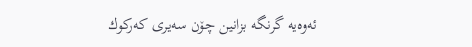ئه‌وه‌یه‌ گرنگه‌ بزانین چۆن سه‌یری كه‌ركوك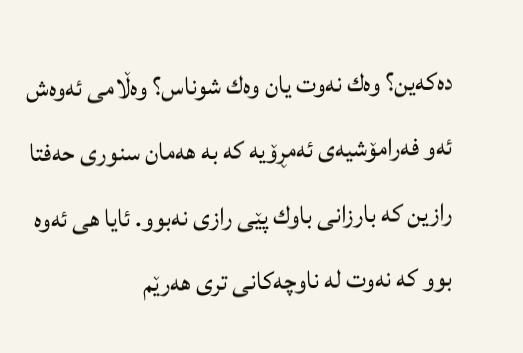ده‌كه‌ین؟ وه‌ك نه‌وت یان وه‌ك شوناس؟ وه‌ڵامی ئه‌وه‌ش ئه‌و فه‌رامۆشیه‌ی ئه‌مڕۆیه‌ كه‌ به‌ هه‌مان سنوری حه‌فتا رازین كه‌ بارزانی باوك پێی رازی نه‌بوو. ئایا هی ئه‌وه‌ بوو كه‌ نه‌وت له‌ ناوچه‌كانی تری هه‌رێم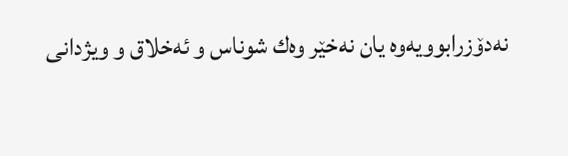نه‌دۆزرابوویه‌وه‌ یان نه‌خێر وه‌ك شوناس و ئه‌خلاق و ویژدانی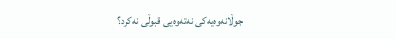جوڵانه‌وه‌یه‌كی نه‌ته‌وه‌یی قبوڵی نه‌كرد؟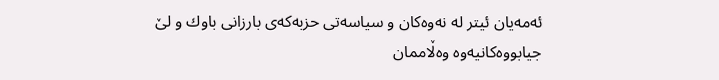ئه‌مه‌یان ئیتر له‌ نه‌وه‌كان و سیاسه‌تی حزبه‌كه‌ی بارزانی باوك و لێ جیابووه‌كانیه‌وه‌ وه‌ڵاممان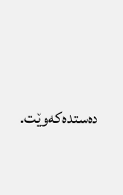ده‌ستده‌كه‌وێت.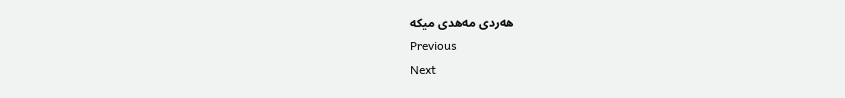هه‌ردی مه‌هدی میكه‌
Previous
Next